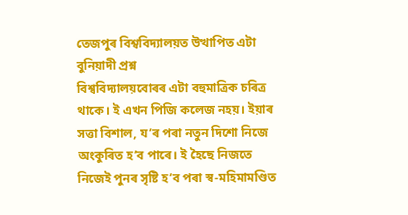তেজপুৰ বিশ্ববিদ্যালয়ত উত্থাপিত এটা বুনিয়াদী প্ৰশ্ন
বিশ্ববিদ্যালয়বোৰৰ এটা বহুমাত্ৰিক চৰিত্ৰ থাকে। ই এখন পিজি কলেজ নহয়। ইয়াৰ সত্তা বিশাল, য’ৰ পৰা নতুন দিশো নিজে অংকুৰিত হ’ব পাৰে। ই হৈছে নিজতে নিজেই পুনৰ সৃষ্টি হ’ব পৰা স্ব-মহিমামণ্ডিত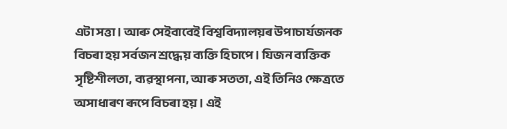এটা সত্তা। আৰু সেইবাবেই বিশ্ববিদ্যালয়ৰ উপাচাৰ্যজনক বিচৰা হয় সৰ্বজন শ্ৰদ্ধেয় ব্যক্তি হিচাপে। যিজন ব্যক্তিক সৃষ্টিশীলতা, ব্যৱস্থাপনা, আৰু সততা, এই তিনিও ক্ষেত্ৰতে অসাধাৰণ ৰূপে বিচৰা হয়। এই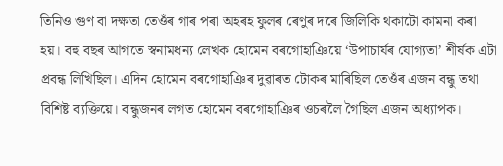তিনিও গুণ বা দক্ষতা তেওঁৰ গাৰ পৰা অহৰহ ফুলৰ ৰেণুৰ দৰে জিলিকি থকাটো কামনা কৰা হয়। বহু বছৰ আগতে স্বনামধন্য লেখক হোমেন বৰগোহাঞিয়ে ‘উপাচাৰ্যৰ যোগ্যতা’ শীৰ্ষক এটা প্ৰবন্ধ লিখিছিল। এদিন হোমেন বৰগোহাঞিৰ দুৱাৰত টোকৰ মাৰিছিল তেওঁৰ এজন বন্ধু তথা বিশিষ্ট ব্যক্তিয়ে। বন্ধুজনৰ লগত হোমেন বৰগোহাঞিৰ ওচৰলৈ গৈছিল এজন অধ্যাপক।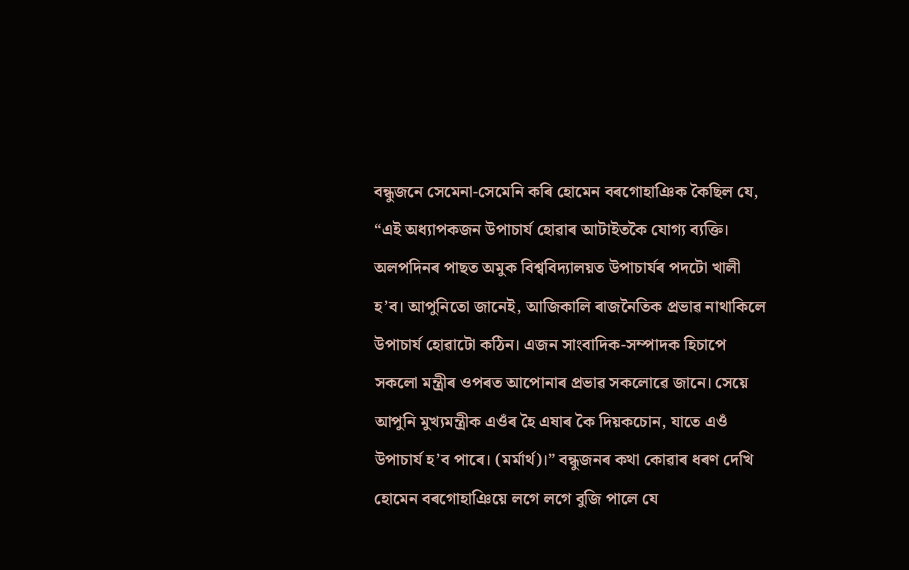বন্ধুজনে সেমেনা-সেমেনি কৰি হোমেন বৰগোহাঞিক কৈছিল যে, “এই অধ্যাপকজন উপাচাৰ্য হোৱাৰ আটাইতকৈ যোগ্য ব্যক্তি। অলপদিনৰ পাছত অমুক বিশ্ববিদ্যালয়ত উপাচাৰ্যৰ পদটো খালী হ’ব। আপুনিতো জানেই, আজিকালি ৰাজনৈতিক প্ৰভাৱ নাথাকিলে উপাচাৰ্য হোৱাটো কঠিন। এজন সাংবাদিক-সম্পাদক হিচাপে সকলো মন্ত্ৰীৰ ওপৰত আপোনাৰ প্ৰভাৱ সকলোৱে জানে। সেয়ে আপুনি মুখ্যমন্ত্ৰীক এওঁৰ হৈ এষাৰ কৈ দিয়কচোন, যাতে এওঁ উপাচাৰ্য হ’ব পাৰে। (মৰ্মাৰ্থ)।” বন্ধুজনৰ কথা কোৱাৰ ধৰণ দেখি হোমেন বৰগোহাঞিয়ে লগে লগে বুজি পালে যে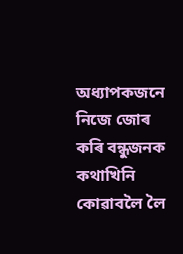অধ্যাপকজনে নিজে জোৰ কৰি বন্ধুজনক কথাখিনি কোৱাবলৈ লৈ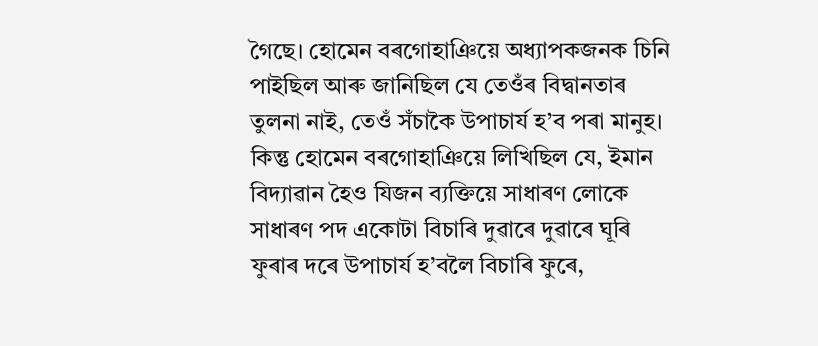গৈছে। হোমেন বৰগোহাঞিয়ে অধ্যাপকজনক চিনি পাইছিল আৰু জানিছিল যে তেওঁৰ বিদ্বানতাৰ তুলনা নাই, তেওঁ সঁচাকৈ উপাচাৰ্য হ’ব পৰা মানুহ। কিন্তু হোমেন বৰগোহাঞিয়ে লিখিছিল যে, ইমান বিদ্যাৱান হৈও যিজন ব্যক্তিয়ে সাধাৰণ লোকে সাধাৰণ পদ একোটা বিচাৰি দুৱাৰে দুৱাৰে ঘূৰি ফুৰাৰ দৰে উপাচাৰ্য হ’বলৈ বিচাৰি ফুৰে,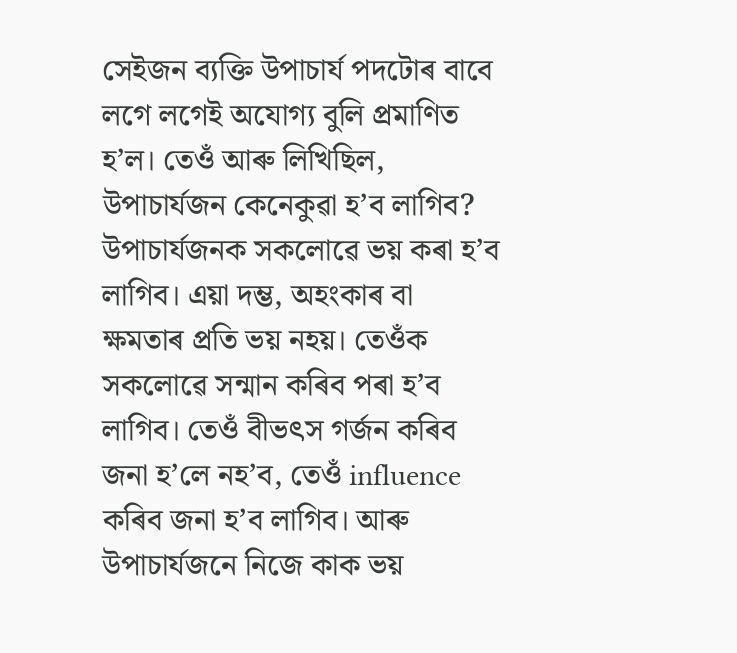সেইজন ব্যক্তি উপাচাৰ্য পদটোৰ বাবে লগে লগেই অযোগ্য বুলি প্ৰমাণিত হ’ল। তেওঁ আৰু লিখিছিল, উপাচাৰ্যজন কেনেকুৱা হ’ব লাগিব? উপাচাৰ্যজনক সকলোৱে ভয় কৰা হ’ব লাগিব। এয়া দম্ভ, অহংকাৰ বা ক্ষমতাৰ প্ৰতি ভয় নহয়। তেওঁক সকলোৱে সন্মান কৰিব পৰা হ’ব লাগিব। তেওঁ বীভৎস গৰ্জন কৰিব জনা হ’লে নহ’ব, তেওঁ influence কৰিব জনা হ’ব লাগিব। আৰু উপাচাৰ্যজনে নিজে কাক ভয়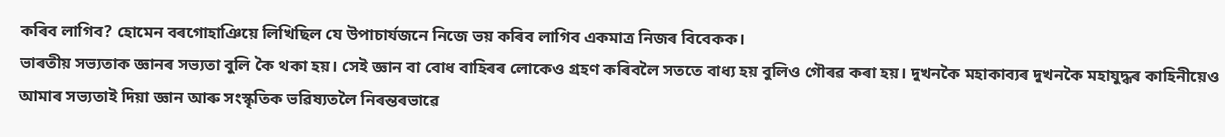কৰিব লাগিব? হোমেন বৰগোহাঞিয়ে লিখিছিল যে উপাচাৰ্যজনে নিজে ভয় কৰিব লাগিব একমাত্ৰ নিজৰ বিবেকক।
ভাৰতীয় সভ্যতাক জ্ঞানৰ সভ্যতা বুলি কৈ থকা হয়। সেই জ্ঞান বা বোধ বাহিৰৰ লোকেও গ্ৰহণ কৰিবলৈ সততে বাধ্য হয় বুলিও গৌৰৱ কৰা হয়। দুখনকৈ মহাকাব্যৰ দুখনকৈ মহাযুদ্ধৰ কাহিনীয়েও আমাৰ সভ্যতাই দিয়া জ্ঞান আৰু সংস্কৃতিক ভৱিষ্যতলৈ নিৰন্তৰভাৱে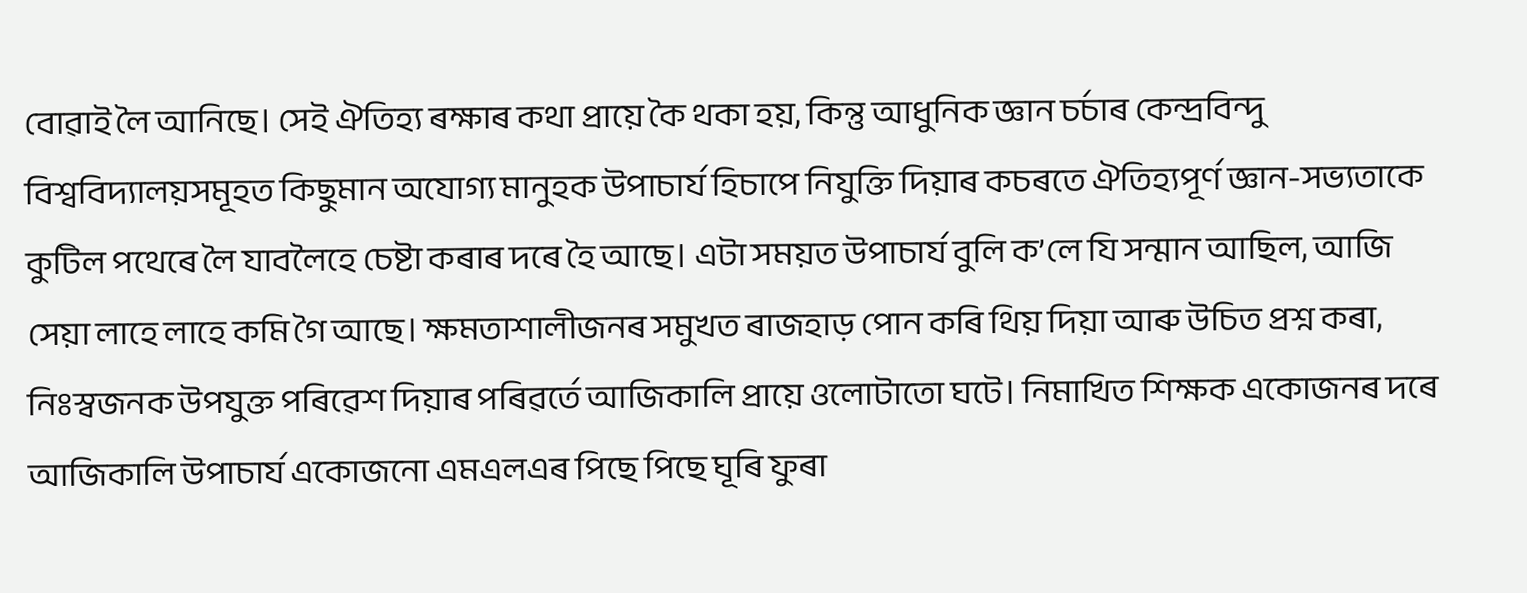বোৱাই লৈ আনিছে। সেই ঐতিহ্য ৰক্ষাৰ কথা প্ৰায়ে কৈ থকা হয়, কিন্তু আধুনিক জ্ঞান চৰ্চাৰ কেন্দ্ৰবিন্দু বিশ্ববিদ্যালয়সমূহত কিছুমান অযোগ্য মানুহক উপাচাৰ্য হিচাপে নিযুক্তি দিয়াৰ কচৰতে ঐতিহ্যপূৰ্ণ জ্ঞান-সভ্যতাকে কুটিল পথেৰে লৈ যাবলৈহে চেষ্টা কৰাৰ দৰে হৈ আছে। এটা সময়ত উপাচাৰ্য বুলি ক’লে যি সন্মান আছিল, আজি সেয়া লাহে লাহে কমি গৈ আছে। ক্ষমতাশালীজনৰ সমুখত ৰাজহাড় পোন কৰি থিয় দিয়া আৰু উচিত প্ৰশ্ন কৰা, নিঃস্বজনক উপযুক্ত পৰিৱেশ দিয়াৰ পৰিৱৰ্তে আজিকালি প্ৰায়ে ওলোটাতো ঘটে। নিমাখিত শিক্ষক একোজনৰ দৰে আজিকালি উপাচাৰ্য একোজনো এমএলএৰ পিছে পিছে ঘূৰি ফুৰা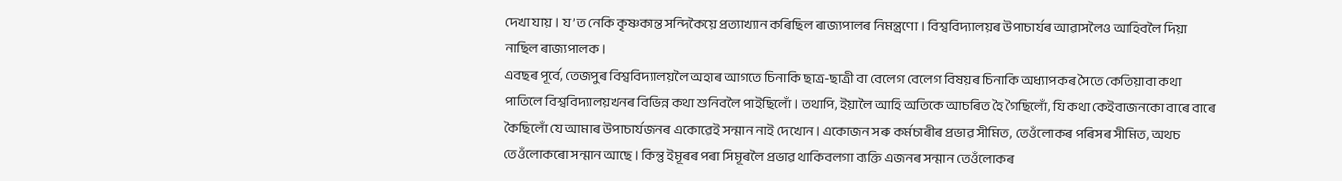দেখা যায়। য’ত নেকি কৃষ্ণকান্ত সন্দিকৈয়ে প্ৰত্যাখ্যান কৰিছিল ৰাজ্যপালৰ নিমন্ত্ৰণো। বিশ্ববিদ্যালয়ৰ উপাচাৰ্যৰ আৱাসলৈও আহিবলৈ দিয়া নাছিল ৰাজ্যপালক।
এবছৰ পূৰ্বে, তেজপুৰ বিশ্ববিদ্যালয়লৈ অহাৰ আগতে চিনাকি ছাত্ৰ-ছাত্ৰী বা বেলেগ বেলেগ বিষয়ৰ চিনাকি অধ্যাপকৰ সৈতে কেতিয়াবা কথা পাতিলে বিশ্ববিদ্যালয়খনৰ বিভিন্ন কথা শুনিবলৈ পাইছিলোঁ। তথাপি, ইয়ালৈ আহি অতিকে আচৰিত হৈ গৈছিলোঁ, যি কথা কেইবাজনকো বাৰে বাৰে কৈছিলোঁ যে আমাৰ উপাচাৰ্যজনৰ একোৱেই সন্মান নাই দেখোন। একোজন সৰু কৰ্মচাৰীৰ প্ৰভাৱ সীমিত, তেওঁলোকৰ পৰিসৰ সীমিত, অথচ তেওঁলোকৰো সন্মান আছে। কিন্তু ইমূৰৰ পৰা সিমূৰলৈ প্ৰভাৱ থাকিবলগা ব্যক্তি এজনৰ সন্মান তেওঁলোকৰ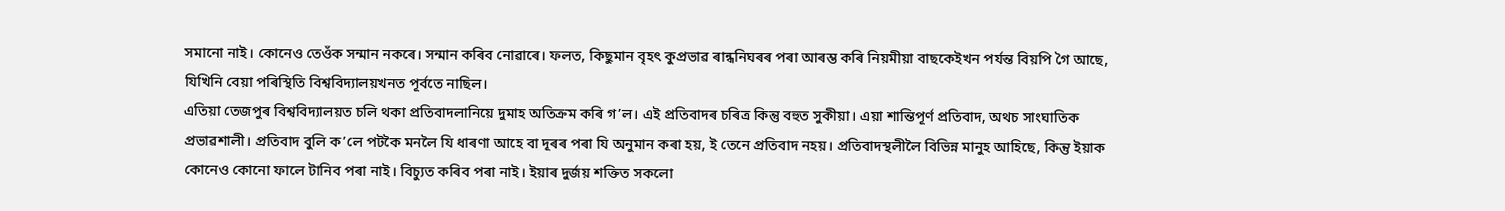সমানো নাই। কোনেও তেওঁক সন্মান নকৰে। সন্মান কৰিব নোৱাৰে। ফলত, কিছুমান বৃহৎ কুপ্ৰভাৱ ৰান্ধনিঘৰৰ পৰা আৰম্ভ কৰি নিয়মীয়া বাছকেইখন পৰ্যন্ত বিয়পি গৈ আছে, যিখিনি বেয়া পৰিস্থিতি বিশ্ববিদ্যালয়খনত পূৰ্বতে নাছিল।
এতিয়া তেজপুৰ বিশ্ববিদ্যালয়ত চলি থকা প্ৰতিবাদলানিয়ে দুমাহ অতিক্ৰম কৰি গ’ল। এই প্ৰতিবাদৰ চৰিত্ৰ কিন্তু বহুত সুকীয়া। এয়া শান্তিপূৰ্ণ প্ৰতিবাদ, অথচ সাংঘাতিক প্ৰভাৱশালী। প্ৰতিবাদ বুলি ক’লে পটকৈ মনলৈ যি ধাৰণা আহে বা দূৰৰ পৰা যি অনুমান কৰা হয়, ই তেনে প্ৰতিবাদ নহয়। প্ৰতিবাদস্থলীলৈ বিভিন্ন মানুহ আহিছে, কিন্তু ইয়াক কোনেও কোনো ফালে টানিব পৰা নাই। বিচ্যুত কৰিব পৰা নাই। ইয়াৰ দুৰ্জয় শক্তিত সকলো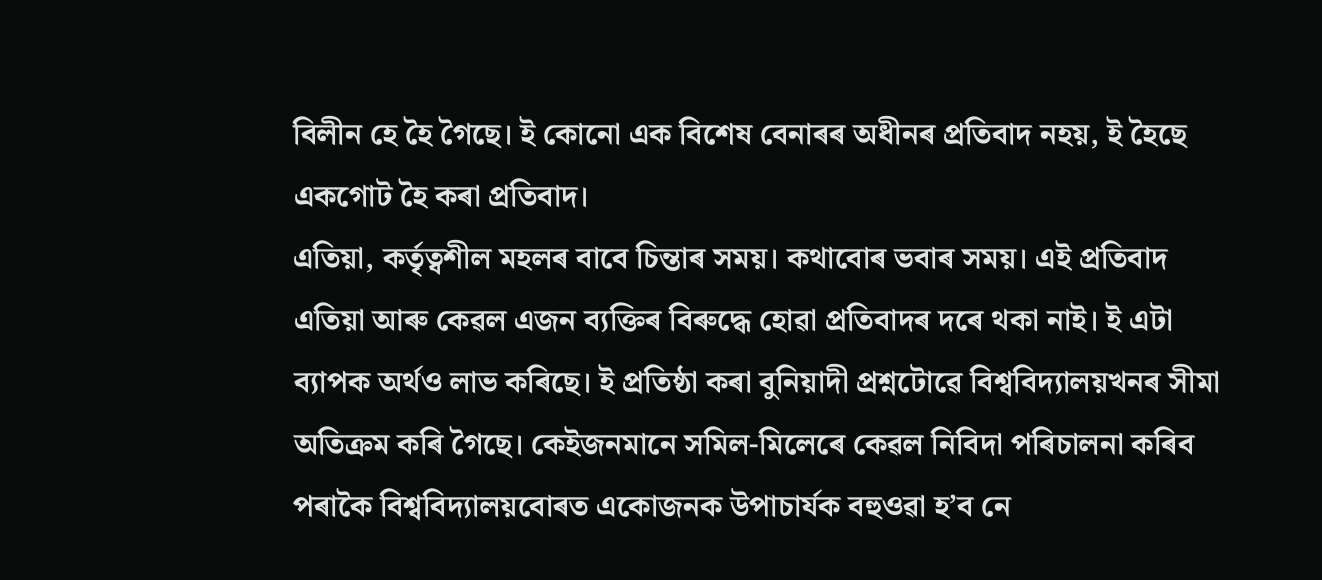বিলীন হে হৈ গৈছে। ই কোনো এক বিশেষ বেনাৰৰ অধীনৰ প্ৰতিবাদ নহয়, ই হৈছে একগোট হৈ কৰা প্ৰতিবাদ।
এতিয়া, কৰ্তৃত্বশীল মহলৰ বাবে চিন্তাৰ সময়। কথাবোৰ ভবাৰ সময়। এই প্ৰতিবাদ এতিয়া আৰু কেৱল এজন ব্যক্তিৰ বিৰুদ্ধে হোৱা প্ৰতিবাদৰ দৰে থকা নাই। ই এটা ব্যাপক অৰ্থও লাভ কৰিছে। ই প্ৰতিষ্ঠা কৰা বুনিয়াদী প্ৰশ্নটোৱে বিশ্ববিদ্যালয়খনৰ সীমা অতিক্ৰম কৰি গৈছে। কেইজনমানে সমিল-মিলেৰে কেৱল নিবিদা পৰিচালনা কৰিব পৰাকৈ বিশ্ববিদ্যালয়বোৰত একোজনক উপাচাৰ্যক বহুওৱা হ’ব নে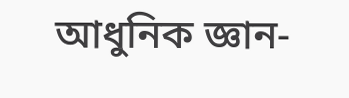আধুনিক জ্ঞান-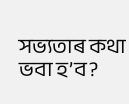সভ্যতাৰ কথা ভবা হ’ব?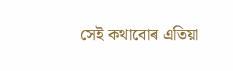সেই কথাবোৰ এতিয়া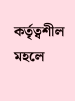কৰ্তৃত্বশীল মহলে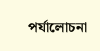পৰ্যালোচনা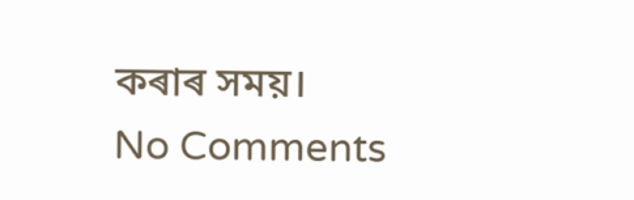কৰাৰ সময়।
No Comments